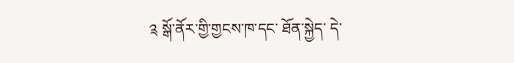༉ སྒོ་ནོར་གྱི་གྱངས་ཁ་དང་ ཐོན་སྐྱེད་ དེ་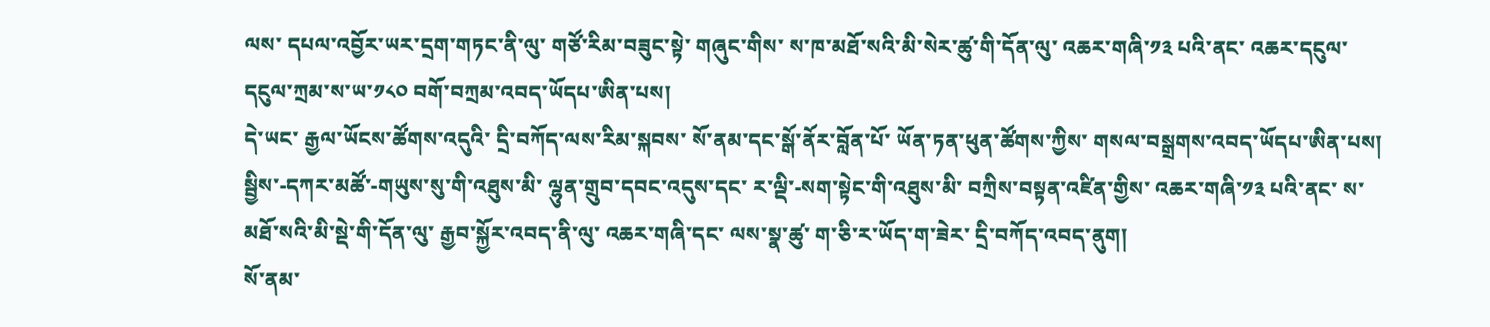ལས་ དཔལ་འབྱོར་ཡར་དྲག་གཏང་ནི་ལུ་ གཙོ་རིམ་བཟུང་སྟེ་ གཞུང་གིས་ ས་ཁ་མཐོ་སའི་མི་སེར་ཚུ་གི་དོན་ལུ་ འཆར་གཞི་༡༣ པའི་ནང་ འཆར་དངུལ་ དངུལ་ཀྲམ་ས་ཡ་༡༨༠ བགོ་བཀྲམ་འབད་ཡོདཔ་ཨིན་པས།
དེ་ཡང་ རྒྱལ་ཡོངས་ཚོགས་འདུའི་ དྲི་བཀོད་ལས་རིམ་སྐབས་ སོ་ནམ་དང་སྒོ་ནོར་བློན་པོ་ ཡོན་ཏན་ཕུན་ཚོགས་ཀྱིས་ གསལ་བསྒྲགས་འབད་ཡོདཔ་ཨིན་པས།
སྦྱིས་-དཀར་མཚོ་-གཡུས་སུ་གི་འཐུས་མི་ ལྷུན་གྲུབ་དབང་འདུས་དང་ ར་ལྡི་-སག་སྟེང་གི་འཐུས་མི་ བཀྲིས་བསྟན་འཛིན་གྱིས་ འཆར་གཞི་༡༣ པའི་ནང་ ས་མཐོ་སའི་མི་སྡེ་གི་དོན་ལུ་ རྒྱབ་སྐྱོར་འབད་ནི་ལུ་ འཆར་གཞི་དང་ ལས་སྣ་ཚུ་ ག་ཅི་ར་ཡོད་ག་ཟེར་ དྲི་བཀོད་འབད་ནུག།
སོ་ནམ་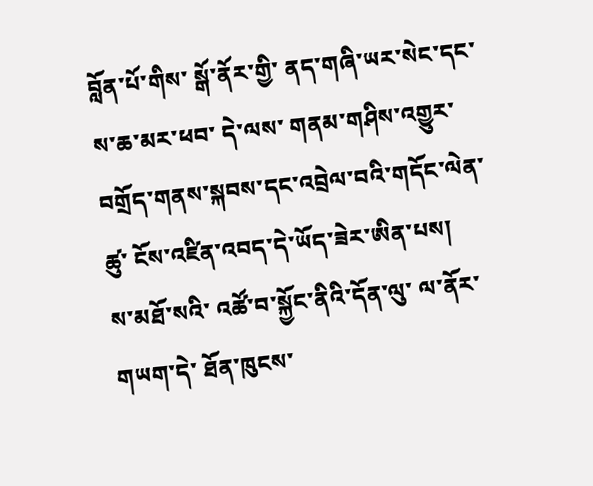བློན་པོ་གིས་ སྒོ་ནོར་གྱི་ ནད་གཞི་ཡར་སེང་དང་ ས་ཆ་མར་ཕབ་ དེ་ལས་ གནམ་གཤིས་འགྱུར་བགྲོད་གནས་སྐབས་དང་འབྲེལ་བའི་གདོང་ལེན་ཚུ་ ངོས་འཛིན་འབད་དེ་ཡོད་ཟེར་ཨིན་པས།
ས་མཐོ་སའི་ འཚོ་བ་སྐྱོང་ནིའི་དོན་ལུ་ ལ་ནོར་གཡག་དེ་ ཐོན་ཁུངས་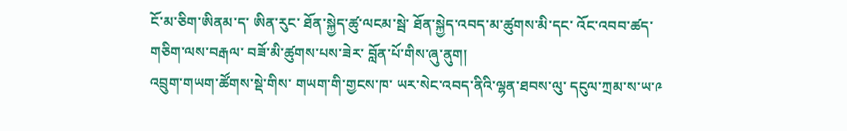ངོ་མ་ཅིག་ཨིནམ་ད་ ཨིན་རུང་ ཐོན་སྐྱེད་ཚུ་ལངམ་སྦེ་ ཐོན་སྐྱེད་འབད་མ་ཚུགས་མི་དང་ འོང་འབབ་ཚད་གཅིག་ལས་བརྒལ་ བཟོ་མི་ཚུགས་པས་ཟེར་ བློན་པོ་གིས་ཞུ་ནུག།
འབྲུག་གཡག་ཚོགས་སྡེ་གིས་ གཡག་གི་གྱངས་ཁ་ ཡར་སེང་འབད་ནིའི་ལྷན་ཐབས་ལུ་ དངུལ་ཀྲམ་ས་ཡ་༩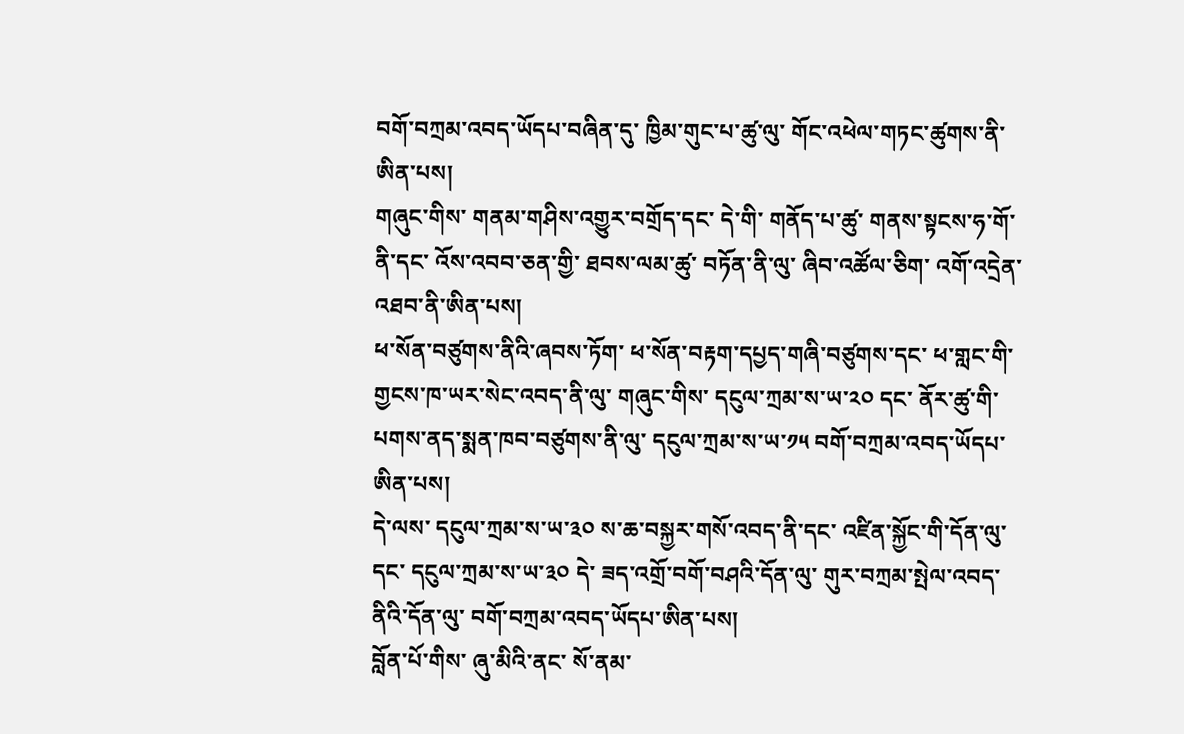བགོ་བཀྲམ་འབད་ཡོདཔ་བཞིན་དུ་ ཁྱིམ་གུང་པ་ཚུ་ལུ་ གོང་འཕེལ་གཏང་ཚུགས་ནི་ཨིན་པས།
གཞུང་གིས་ གནམ་གཤིས་འགྱུར་བགྲོད་དང་ དེ་གི་ གནོད་པ་ཚུ་ གནས་སྟངས་ཧ་གོ་ནི་དང་ འོས་འབབ་ཅན་གྱི་ ཐབས་ལམ་ཚུ་ བཏོན་ནི་ལུ་ ཞིབ་འཚོལ་ཅིག་ འགོ་འདྲེན་འཐབ་ནི་ཨིན་པས།
ཕ་སོན་བཙུགས་ནིའི་ཞབས་ཏོག་ ཕ་སོན་བརྟག་དཔྱད་གཞི་བཙུགས་དང་ ཕ་གླང་གི་གྱངས་ཁ་ཡར་སེང་འབད་ནི་ལུ་ གཞུང་གིས་ དངུལ་ཀྲམ་ས་ཡ་༢༠ དང་ ནོར་ཚུ་གི་ པགས་ནད་སྨན་ཁབ་བཙུགས་ནི་ལུ་ དངུལ་ཀྲམ་ས་ཡ་༡༥ བགོ་བཀྲམ་འབད་ཡོདཔ་ཨིན་པས།
དེ་ལས་ དངུལ་ཀྲམ་ས་ཡ་༣༠ ས་ཆ་བསྐྱར་གསོ་འབད་ནི་དང་ འཛིན་སྐྱོང་གི་དོན་ལུ་དང་ དངུལ་ཀྲམ་ས་ཡ་༣༠ དེ་ ཟད་འགྲོ་བགོ་བཤའི་དོན་ལུ་ གུར་བཀྲམ་སྤེལ་འབད་ནིའི་དོན་ལུ་ བགོ་བཀྲམ་འབད་ཡོདཔ་ཨིན་པས།
བློན་པོ་གིས་ ཞུ་མིའི་ནང་ སོ་ནམ་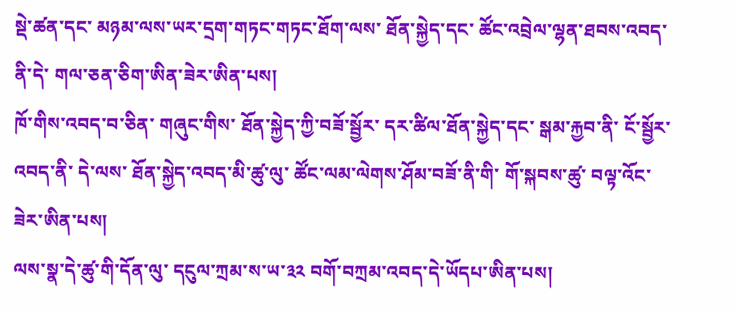སྡེ་ཚན་དང་ མཉམ་ལས་ཡར་དྲག་གཏང་གཏང་ཐོག་ལས་ ཐོན་སྐྱེད་དང་ ཚོང་འབྲེལ་ལྷན་ཐབས་འབད་ནི་དེ་ གལ་ཅན་ཅིག་ཨིན་ཟེར་ཨིན་པས།
ཁོ་གིས་འབད་བ་ཅིན་ གཞུང་གིས་ ཐོན་སྐྱེད་ཀྱི་བཟོ་སྦྱོར་ དར་ཚིལ་ཐོན་སྐྱེད་དང་ སྒམ་རྐྱབ་ནི་ ངོ་སྦྱོར་འབད་ནི་ དེ་ལས་ ཐོན་སྐྱེད་འབད་མི་ཚུ་ལུ་ ཚོང་ལམ་ལེགས་ཤོམ་བཟོ་ནི་གི་ གོ་སྐབས་ཚུ་ བལྟ་འོང་ཟེར་ཨིན་པས།
ལས་སྣ་དེ་ཚུ་གི་དོན་ལུ་ དངུལ་ཀྲམ་ས་ཡ་༣༢ བགོ་བཀྲམ་འབད་དེ་ཡོདཔ་ཨིན་པས།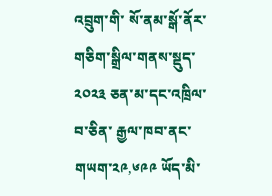འབྲུག་གི་ སོ་ནམ་སྒོ་ནོར་གཅིག་སྒྲིལ་གནས་སྡུད་༢༠༢༣ ཅན་མ་དང་འཁྲིལ་བ་ཅིན་ རྒྱལ་ཁབ་ནང་ གཡག་༢༩,༦༩༩ ཡོད་མི་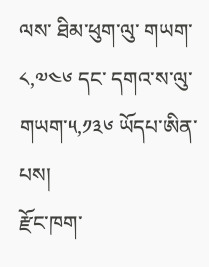ལས་ ཐིམ་ཕུག་ལུ་ གཡག་༨,༧༤༦ དང་ དགའ་ས་ལུ་ གཡག་༥,༡༣༦ ཡོདཔ་ཨིན་པས།
རྫོང་ཁག་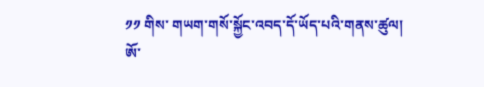༡༡ གིས་ གཡག་གསོ་སྐྱོང་འབད་དོ་ཡོད་པའི་གནས་ཚུལ།
ཨོ་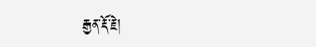རྒྱན་རྡོ་རྗེ།